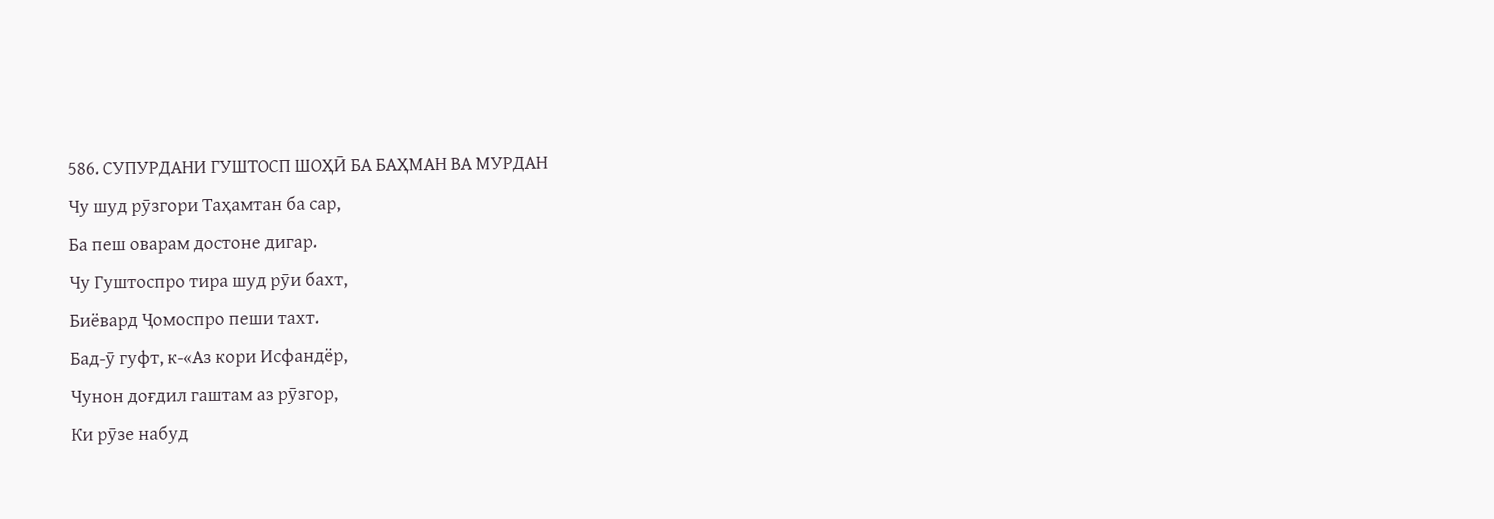586. СУПУРДАНИ ГУШТОСП ШОҲӢ БА БАҲМАН ВА МУРДАН
Чу шуд рӯзгори Таҳамтан ба сар,
Ба пеш оварам достоне дигар.
Чу Гуштоспро тира шуд рӯи бахт,
Биёвард Ҷомоспро пеши тахт.
Бад-ӯ гуфт, к-«Аз кори Исфандёр,
Чунон доғдил гаштам аз рӯзгор,
Ки рӯзе набуд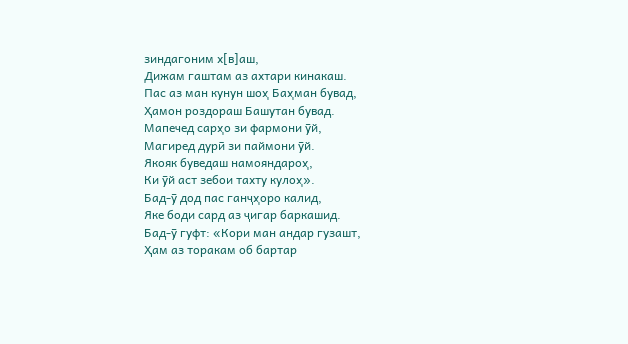зиндагоним х[в]аш,
Дижам гаштам аз ахтари кинакаш.
Пас аз ман кунун шоҳ Баҳман бувад,
Ҳамон роздораш Башутан бувад.
Мапечед сарҳо зи фармони ӯй,
Магиред дурӣ зи паймони ӯй.
Якояк буведаш намояндароҳ,
Ки ӯй аст зебои тахту кулоҳ».
Бад-ӯ дод пас ганҷҳоро калид,
Яке боди сард аз ҷигар баркашид.
Бад-ӯ гуфт: «Кори ман андар гузашт,
Ҳам аз торакам об бартар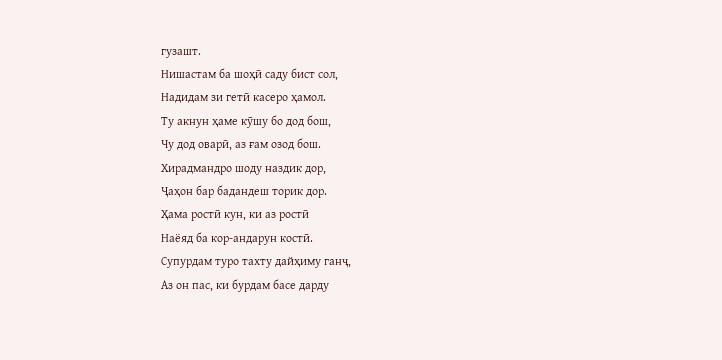гузашт.
Нишастам ба шоҳӣ саду бист сол,
Надидам зи гетӣ касеро ҳамол.
Ту акнун ҳаме кӯшу бо дод бош,
Чу дод оварӣ, аз ғам озод бош.
Хирадмандро шоду наздик дор,
Ҷаҳон бар бадандеш торик дор.
Ҳама ростӣ кун, ки аз ростӣ
Наёяд ба кор-андарун костӣ.
Супурдам туро тахту дайҳиму ганҷ,
Аз он пас, ки бурдам басе дарду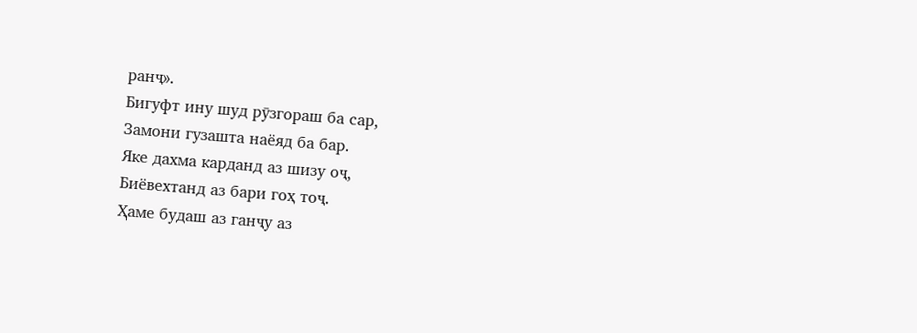ранҷ».
Бигуфт ину шуд рӯзгораш ба сар,
Замони гузашта наёяд ба бар.
Яке дахма карданд аз шизу оҷ,
Биёвехтанд аз бари гоҳ тоҷ.
Ҳаме будаш аз ганҷу аз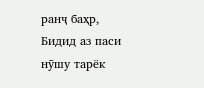ранҷ баҳр,
Бидид аз паси нӯшу тарёк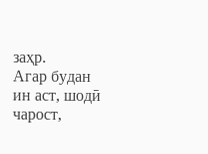заҳр.
Агар будан ин аст, шодӣ чарост,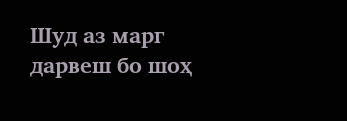Шуд аз марг дарвеш бо шоҳ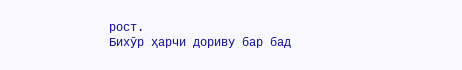рост.
Бихӯр ҳарчи дориву бар бад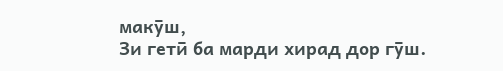макӯш,
Зи гетӣ ба марди хирад дор гӯш.